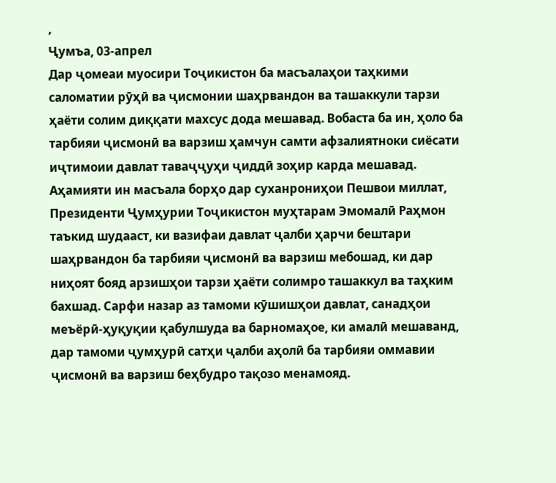,
Ҷумъа, 03-апрел
Дар ҷомеаи муосири Тоҷикистон ба масъалаҳои таҳкими саломатии рӯҳӣ ва ҷисмонии шаҳрвандон ва ташаккули тарзи ҳаёти солим диққати махсус дода мешавад. Вобаста ба ин, ҳоло ба тарбияи ҷисмонӣ ва варзиш ҳамчун самти афзалиятноки сиёсати иҷтимоии давлат таваҷҷуҳи ҷиддӣ зоҳир карда мешавад. Аҳамияти ин масъала борҳо дар суханрониҳои Пешвои миллат, Президенти Ҷумҳурии Тоҷикистон муҳтарам Эмомалӣ Раҳмон таъкид шудааст, ки вазифаи давлат ҷалби ҳарчи бештари шаҳрвандон ба тарбияи ҷисмонӣ ва варзиш мебошад, ки дар ниҳоят бояд арзишҳои тарзи ҳаёти солимро ташаккул ва таҳким бахшад. Сарфи назар аз тамоми кӯшишҳои давлат, санадҳои меъёрӣ-ҳуқуқии қабулшуда ва барномаҳое, ки амалӣ мешаванд, дар тамоми ҷумҳурӣ сатҳи ҷалби аҳолӣ ба тарбияи оммавии ҷисмонӣ ва варзиш беҳбудро тақозо менамояд.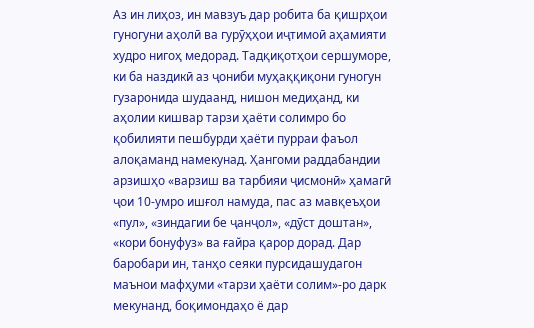Аз ин лиҳоз, ин мавзуъ дар робита ба қишрҳои гуногуни аҳолӣ ва гурӯҳҳои иҷтимоӣ аҳамияти худро нигоҳ медорад. Тадқиқотҳои сершуморе, ки ба наздикӣ аз ҷониби муҳаққиқони гуногун гузаронида шудаанд, нишон медиҳанд, ки аҳолии кишвар тарзи ҳаёти солимро бо қобилияти пешбурди ҳаёти пурраи фаъол алоқаманд намекунад. Ҳангоми раддабандии арзишҳо «варзиш ва тарбияи ҷисмонӣ» ҳамагӣ ҷои 10-умро ишғол намуда, пас аз мавқеъҳои «пул», «зиндагии бе ҷанҷол», «дӯст доштан», «кори бонуфуз» ва ғайра қарор дорад. Дар баробари ин, танҳо сеяки пурсидашудагон маънои мафҳуми «тарзи ҳаёти солим»-ро дарк мекунанд, боқимондаҳо ё дар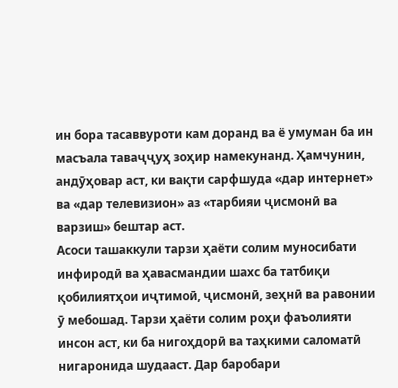ин бора тасаввуроти кам доранд ва ё умуман ба ин масъала таваҷҷуҳ зоҳир намекунанд. Ҳамчунин, андӯҳовар аст, ки вақти сарфшуда «дар интернет» ва «дар телевизион» аз «тарбияи ҷисмонӣ ва варзиш» бештар аст.
Асоси ташаккули тарзи ҳаёти солим муносибати инфиродӣ ва ҳавасмандии шахс ба татбиқи қобилиятҳои иҷтимоӣ, ҷисмонӣ, зеҳнӣ ва равонии ӯ мебошад. Тарзи ҳаёти солим роҳи фаъолияти инсон аст, ки ба нигоҳдорӣ ва таҳкими саломатӣ нигаронида шудааст. Дар баробари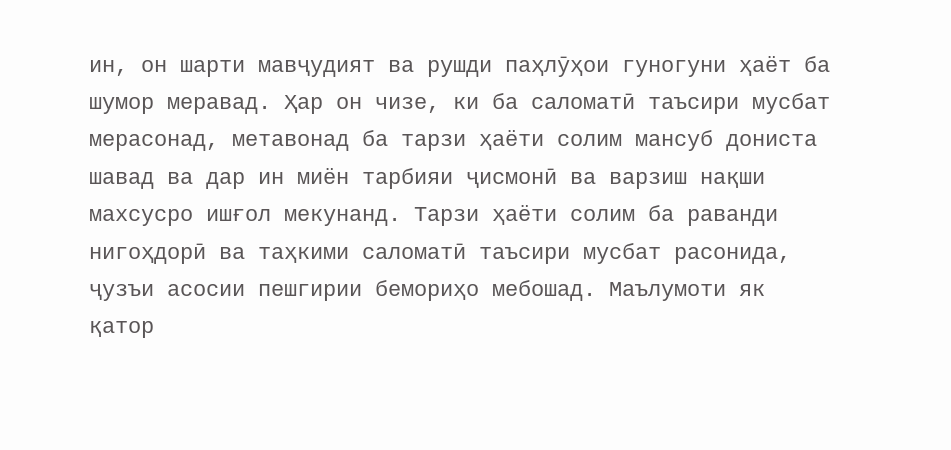ин, он шарти мавҷудият ва рушди паҳлӯҳои гуногуни ҳаёт ба шумор меравад. Ҳар он чизе, ки ба саломатӣ таъсири мусбат мерасонад, метавонад ба тарзи ҳаёти солим мансуб дониста шавад ва дар ин миён тарбияи ҷисмонӣ ва варзиш нақши махсусро ишғол мекунанд. Тарзи ҳаёти солим ба раванди нигоҳдорӣ ва таҳкими саломатӣ таъсири мусбат расонида, ҷузъи асосии пешгирии бемориҳо мебошад. Маълумоти як қатор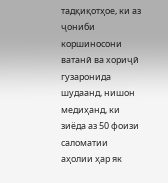тадқиқотҳое, ки аз ҷониби коршиносони ватанӣ ва хориҷӣ гузаронида шудаанд, нишон медиҳанд, ки зиёда аз 50 фоизи саломатии аҳолии ҳар як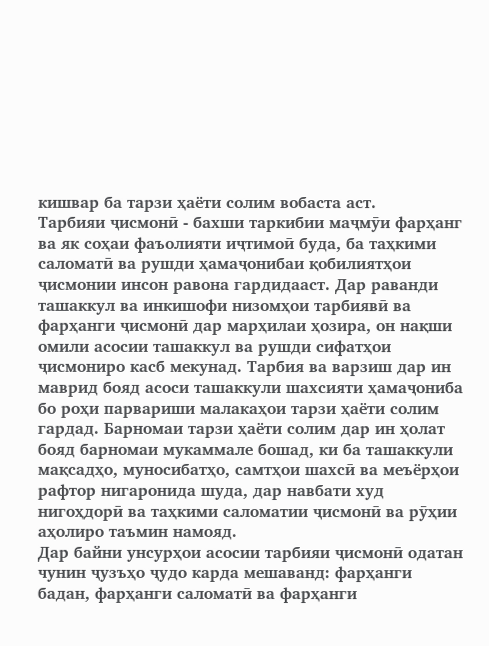кишвар ба тарзи ҳаёти солим вобаста аст.
Тарбияи ҷисмонӣ - бахши таркибии маҷмӯи фарҳанг ва як соҳаи фаъолияти иҷтимоӣ буда, ба таҳкими саломатӣ ва рушди ҳамаҷонибаи қобилиятҳои ҷисмонии инсон равона гардидааст. Дар раванди ташаккул ва инкишофи низомҳои тарбиявӣ ва фарҳанги ҷисмонӣ дар марҳилаи ҳозира, он нақши омили асосии ташаккул ва рушди сифатҳои ҷисмониро касб мекунад. Тарбия ва варзиш дар ин маврид бояд асоси ташаккули шахсияти ҳамаҷониба бо роҳи парвариши малакаҳои тарзи ҳаёти солим гардад. Барномаи тарзи ҳаёти солим дар ин ҳолат бояд барномаи мукаммале бошад, ки ба ташаккули мақсадҳо, муносибатҳо, самтҳои шахсӣ ва меъёрҳои рафтор нигаронида шуда, дар навбати худ нигоҳдорӣ ва таҳкими саломатии ҷисмонӣ ва рӯҳии аҳолиро таъмин намояд.
Дар байни унсурҳои асосии тарбияи ҷисмонӣ одатан чунин ҷузъҳо ҷудо карда мешаванд: фарҳанги бадан, фарҳанги саломатӣ ва фарҳанги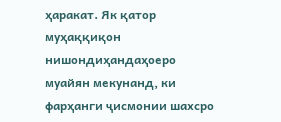ҳаракат. Як қатор муҳаққиқон нишондиҳандаҳоеро муайян мекунанд, ки фарҳанги ҷисмонии шахсро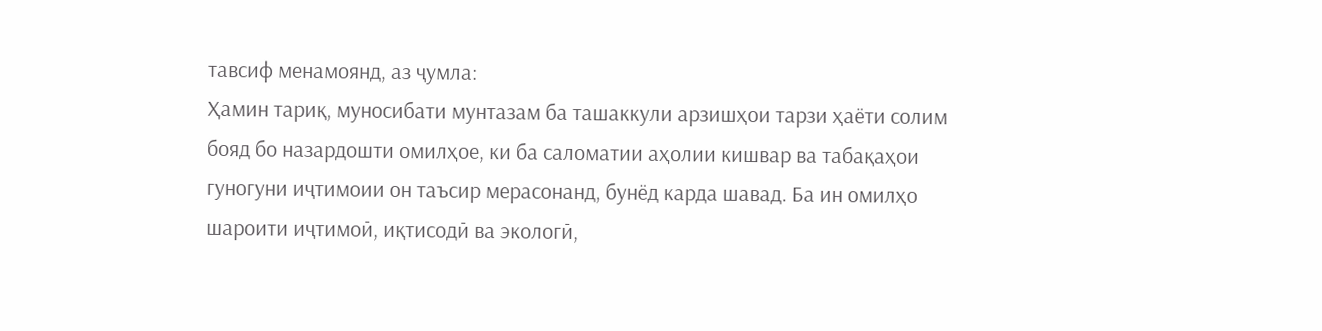тавсиф менамоянд, аз ҷумла:
Ҳамин тариқ, муносибати мунтазам ба ташаккули арзишҳои тарзи ҳаёти солим бояд бо назардошти омилҳое, ки ба саломатии аҳолии кишвар ва табақаҳои гуногуни иҷтимоии он таъсир мерасонанд, бунёд карда шавад. Ба ин омилҳо шароити иҷтимоӣ, иқтисодӣ ва экологӣ,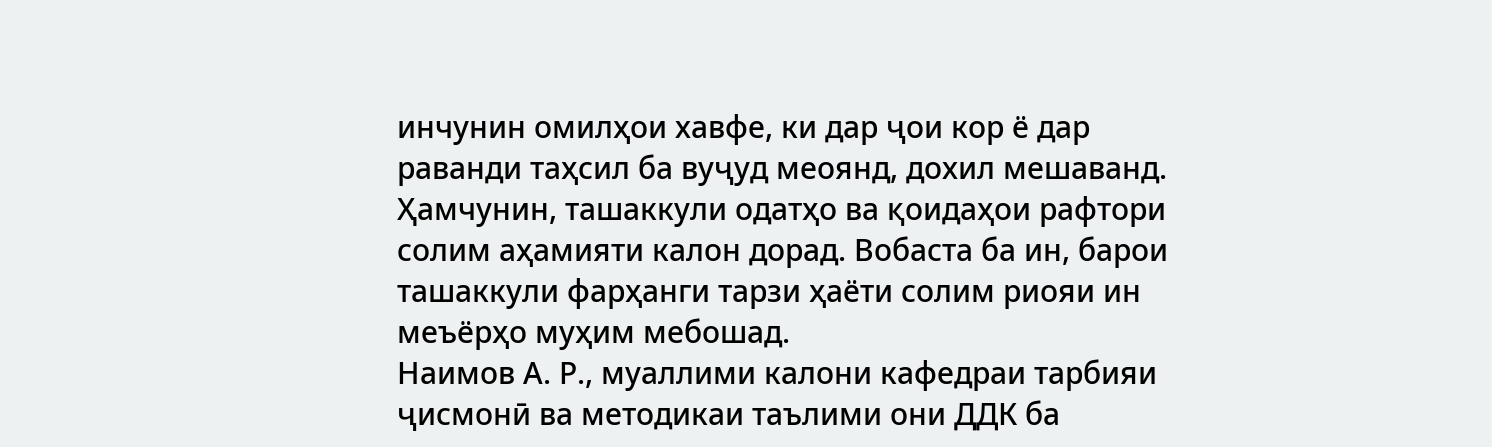инчунин омилҳои хавфе, ки дар ҷои кор ё дар раванди таҳсил ба вуҷуд меоянд, дохил мешаванд. Ҳамчунин, ташаккули одатҳо ва қоидаҳои рафтори солим аҳамияти калон дорад. Вобаста ба ин, барои ташаккули фарҳанги тарзи ҳаёти солим риояи ин меъёрҳо муҳим мебошад.
Наимов А. Р., муаллими калони кафедраи тарбияи ҷисмонӣ ва методикаи таълими они ДДК ба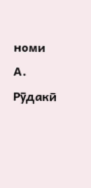номи А. Рӯдакӣ